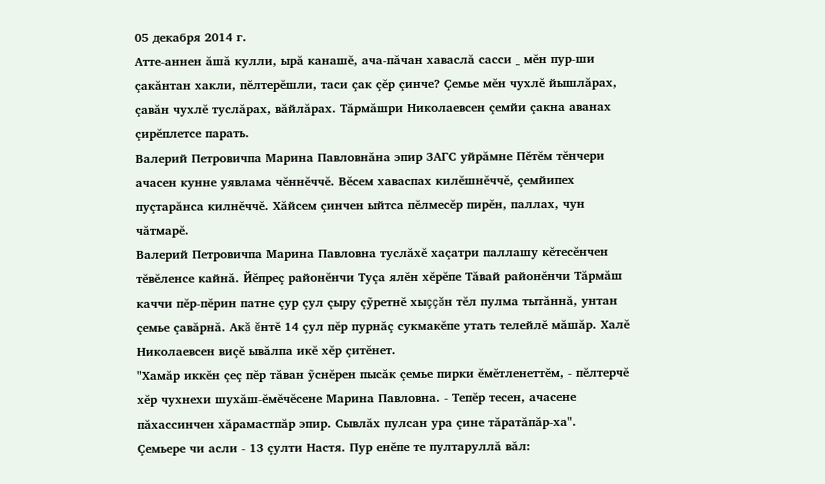05 декабря 2014 г.
Атте-аннен ăшă кулли, ырă канашĕ, ача-пăчан хаваслă сасси _ мĕн пур-ши çакăнтан хакли, пĕлтерĕшли, таси çак çĕр çинче? Çемье мĕн чухлĕ йышлăрах, çавăн чухлĕ туслăрах, вăйлăрах. Тăрмăшри Николаевсен çемйи çакна аванах çирĕплетсе парать.
Валерий Петровичпа Марина Павловнăна эпир ЗАГС уйрăмне Пĕтĕм тĕнчери ачасен кунне уявлама чĕннĕччĕ. Вĕсем хаваспах килĕшнĕччĕ, çемйипех пуçтарăнса килнĕччĕ. Хăйсем çинчен ыйтса пĕлмесĕр пирĕн, паллах, чун чăтмарĕ.
Валерий Петровичпа Марина Павловна туслăхĕ хаçатри паллашу кĕтесĕнчен тĕвĕленсе кайнă. Йĕпреç районĕнчи Туçа ялĕн хĕрĕпе Тăвай районĕнчи Тăрмăш каччи пĕр-пĕрин патне çур çул çыру çỹретнĕ хыççăн тĕл пулма тытăннă, унтан çемье çавăрнă. Акă ĕнтĕ 14 çул пĕр пурнăç сукмакĕпе утать телейлĕ мăшăр. Халĕ Николаевсен виçĕ ывăлпа икĕ хĕр çитĕнет.
"Хамăр иккĕн çеç пĕр тăван ỹснĕрен пысăк çемье пирки ĕмĕтленеттĕм, - пĕлтерчĕ хĕр чухнехи шухăш-ĕмĕчĕсене Марина Павловна. - Тепĕр тесен, ачасене пăхассинчен хăрамастпăр эпир. Сывлăх пулсан ура çине тăратăпăр-ха".
Çемьере чи асли - 13 çулти Настя. Пур енĕпе те пултаруллă вăл: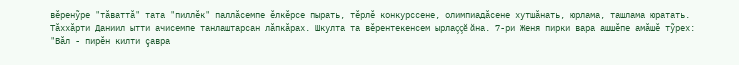вĕренỹре "тăваттă" тата "пиллĕк" паллăсемпе ĕлкĕрсе пырать, тĕрлĕ конкурссене, олимпиадăсене хутшăнать, юрлама, ташлама юратать.
Тăххăрти Даниил ытти ачисемпе танлаштарсан лăпкăрах. Шкулта та вĕрентекенсем ырлаççĕ ăна. 7-ри Женя пирки вара ашшĕпе амăшĕ тỹрех: "Вăл - пирĕн килти çавра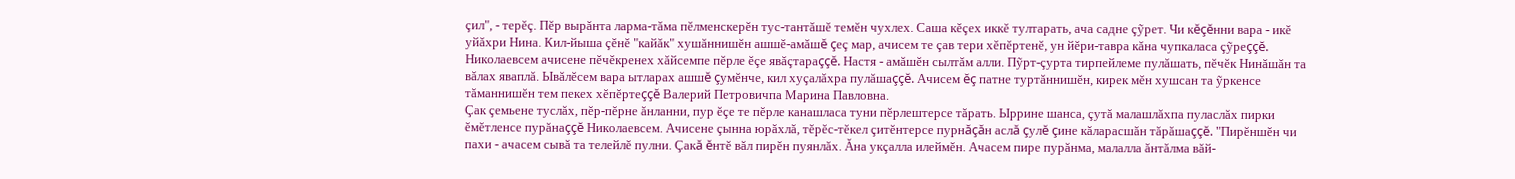çил", - терĕç. Пĕр вырăнта ларма-тăма пĕлменскерĕн тус-тантăшĕ темĕн чухлех. Саша кĕçех иккĕ тултарать, ача садне çỹрет. Чи кĕçĕнни вара - икĕ уйăхри Нина. Кил-йыша çĕнĕ "кайăк" хушăннишĕн ашшĕ-амăшĕ çеç мар, ачисем те çав тери хĕпĕртенĕ, ун йĕри-тавра кăна чупкаласа çỹреççĕ.
Николаевсем ачисене пĕчĕкренех хăйсемпе пĕрле ĕçе явăçтараççĕ. Настя - амăшĕн сылтăм алли. Пỹрт-çурта тирпейлеме пулăшать, пĕчĕк Нинăшăн та вăлах яваплă. Ывăлĕсем вара ытларах ашшĕ çумĕнче, кил хуçалăхра пулăшаççĕ. Ачисем ĕç патне туртăннишĕн, кирек мĕн хушсан та ỹркенсе тăманнишĕн тем пекех хĕпĕртеççĕ Валерий Петровичпа Марина Павловна.
Çак çемьене туслăх, пĕр-пĕрне ăнланни, пур ĕçе те пĕрле канашласа туни пĕрлештерсе тăрать. Ыррине шанса, çутă малашлăхпа пуласлăх пирки ĕмĕтленсе пурăнаççĕ Николаевсем. Ачисене çынна юрăхлă, тĕрĕс-тĕкел çитĕнтерсе пурнăçăн аслă çулĕ çине кăларасшăн тăрăшаççĕ. "Пирĕншĕн чи пахи - ачасем сывă та телейлĕ пулни. Çакă ĕнтĕ вăл пирĕн пуянлăх. Ăна укçалла илеймĕн. Ачасем пире пурăнма, малалла ăнтăлма вăй-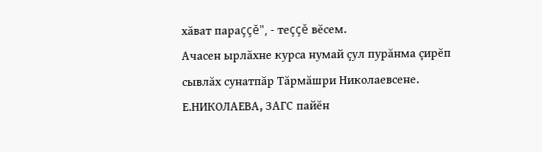хăват параççĕ", - теççĕ вĕсем.
Ачасен ырлăхне курса нумай çул пурăнма çирĕп сывлăх сунатпăр Тăрмăшри Николаевсене.
Е.НИКОЛАЕВА, ЗАГС пайĕн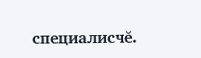специалисчĕ.